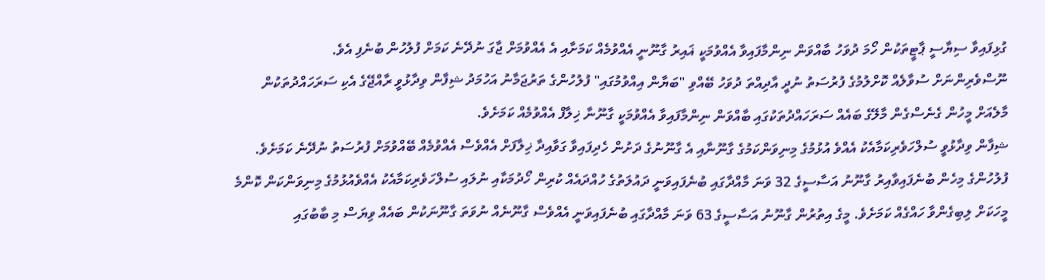ގުޅިފައިވާ ސިޔާސީ ޕާޓީތަކުން ހޯމަ ދުވަހު ބާއްވަން ނިންމާފައިވާ އެއްވުމަކީ ޣައިރު ގާނޫނީ އެއްވުމެއް ކަމަށާއި އެ އެއްވުމަށް ޖާގަ ނުދޭނެ ކަމަށް ފުލުހުން ބުނެފި އެވެ.
ނޫސްވެރިންނަށް ސުވާލެއް ކޮށްލުމުގެ ފުރުސަތު ނުދީ އާދިއްތަ ދުވަހު ބޭއްވި "ބަޔާން އިއްވުމުގައި" ފުލުހުންގެ ތަރުޖަމާނު އަހުމަދު ޝިފާން ވިދާޅުވީ ރާއްޖޭގެ އެކި ސަރަހައްދުތަކުން މާލެއަށް މީހުން ގެނެސްގެން މާލޭގެ ބައެއް ސަރަހައްދުތަކުގައި ބާއްވަން ނިންމާފައިވާ އެއްވުމަކީ ގާނޫނާ ޚިލާފް އެއްވުމެއް ކަމަށެވެ.
ޝިފާން ވިދާޅުވީ ސުލްހަވެރިކަމާއެކު އެއްވެ އުޅުމުގެ މިނިވަންކަމުގެ ގާނޫނާއި އެ ގާނޫނުގެ ދަށުން ހެދިފައިވާ ގަވާއިދާ ޚިލާފަށް އެއްވެސް އެއްވުމެއް ބޭއްވުމަށް ފުރުސަތު ނުދޭނެ ކަމަށެވެ.
ފުލުހުންގެ މިހެން ބުނެފައިވާއިރު ގާނޫނު އަސާސީގެ 32 ވަނަ މާއްދާގައި ބުނެފައިވަނީ ދައުލަތުގެ ހުއްދައެއް ކުރިން ހޯދުމަކާއި ނުލައި ސުލްހަވެރިކަމާއެކު އެއްވެއުޅުމުގެ މިނިވަންކަން ކޮންމެ މީހަކަށް ލިބިގެންވާ ހައްގެއް ކަމަށެވެ. މީގެ އިތުރުން ގާނޫނު އަސާސީގެ 63 ވަނަ މާއްދާގައި ބުނެފައިވަނީ އެއްވެސް ގާނޫނެއް ނުވަތަ ގާނޫނަކުން ބައެއް ވިޔަސް މި ބާބުގައި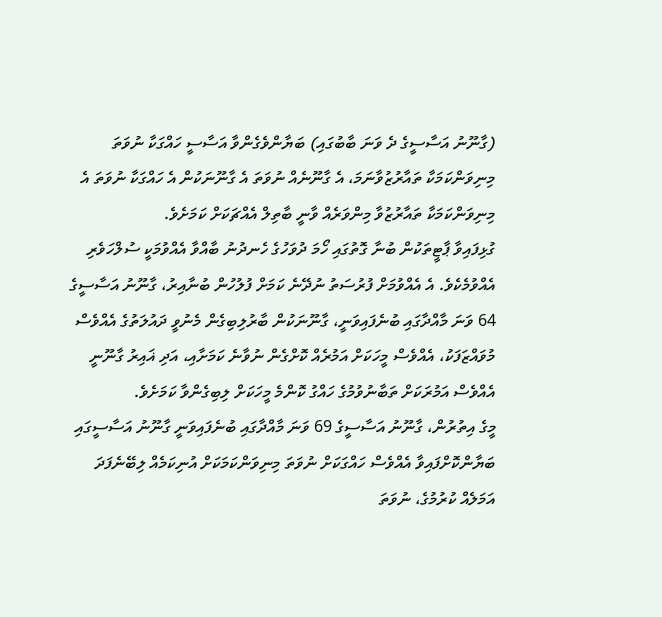(ގާނޫނު އަސާސީގެ ދެ ވަނަ ބާބުގައި) ބަޔާންވެގެންވާ އަސާސީ ހައްގަކާ ނުވަތަ މިނިވަންކަމަކާ ތައާރުޒުވާނަމަ، އެ ގާނޫނެއް ނުވަތަ އެ ގާނޫނަކުން އެ ހައްގަކާ ނުވަތަ އެ މިނިވަންކަމަކާ ތައާރުޒުވާ މިންވަރެއް ވާނީ ބާތިލް އެއްޗަކަށް ކަމަށެވެ.
ގުޅިފައިވާ ޕާޓީތަކުން ބުނާ ގޮތުގައި ހޯމަ ދުވަހުގެ ހެނދުނު ބާއްވާ އެއްވުމަކީ ސުލްހަވެރި އެއްވުމެކެވެ. އެ އެއްވުމަށް ފުރުސަތު ނުދޭނެ ކަމަށް ފުލުހުން ބުނާއިރު، ގާނޫނު އަސާސީގެ 64 ވަނަ މާއްދާގައި ބުނެފައިވަނީ، ގާނޫނަކުން ބާރުލިބިގެން މެނުވީ ދައުލަތުގެ އެއްވެސް މުވައްޒަފަކު، އެއްވެސް މީހަކަށް އަމުރެއް ކޮށްގެން ނުވާނެ ކަމަށާއި، އަދި ޣައިރު ގާނޫނީ އެއްވެސް އަމުރަކަށް ތަބާނުވުމުގެ ހައްގު ކޮންމެ މީހަކަށް ލިބިގެންވާ ކަމަށެވެ.
މީގެ އިތުރުން، ގާނޫނު އަސާސީގެ 69 ވަނަ މާއްދާގައި ބުނެފައިވަނީ ގާނޫނު އަސާސީގައި ބަޔާންކޮށްފައިވާ އެއްވެސް ހައްގަކަށް ނުވަތަ މިނިވަންކަމަކަށް އުނިކަމެއް ލިބޭނެފަދަ އަމަލެއް ކުރުމުގެ، ނުވަތަ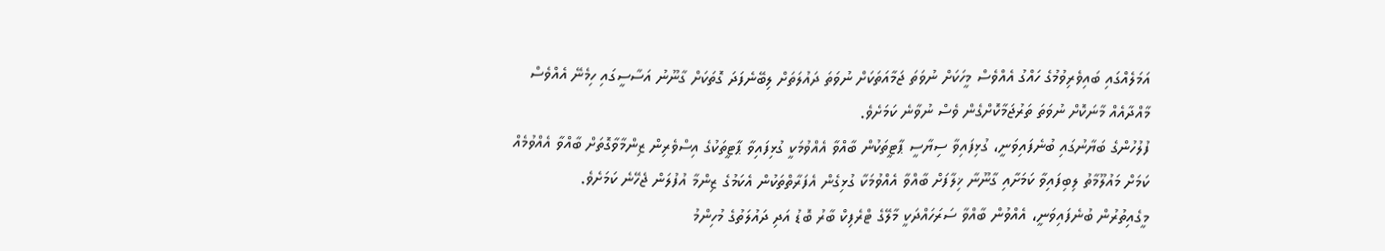އަމަލެއްގައި ބައިވެރިވުމުގެ ހައްގު އެއްވެސް މީހަކަށް ނުވަތަ ޖަމާއަތަކަށް ނުވަތަ ދައުލަތަށް ލިބޭނެފަދަ ގޮތަކަށް ގާނޫނު އަސާސީގައި ހިމެނޭ އެއްވެސް މާއްދާއެއް މާނަކޮށް ނުވަތަ ތަރުޖަމާކޮށްގެން ވެސް ނުވާނެ ކަމަށެވެ.
ފުލުހުންގެ ބަޔާނުގައި ބުނެފައިވަނީ، ގުޅިފައިވާ ސިޔާސީ ޕާޓީތަކުން ބާއްވާ އެއްވުމަކީ ގުޅިފައިވާ ޕާޓީތަކުގެ އިސްވެރިން ޒިންމާވާގޮތަށް ބާއްވާ އެއްވުމެއް ކަމަށް މައުލޫމާތު ލިބިފައިވާ ކަމަށާއި ގާނޫނާ ޚިލާފަށް ބާއްވާ އެއްވުމަކާ ގުޅިގެން އެފަރާތްތަކުން އެކަމުގެ ޒިންމާ އުފުލަން ޖެހޭނެ ކަމަށެވެ.
މީގެއިތުރުން ބުނެފައިވަނީ، އެއްވުން ބާއްވާ ސަރަހައްދަކީ މާލޭގެ ޓްރެފިކް ބާރު ބޮޑު އަދި ދައުލަތުގެ މުހިންމު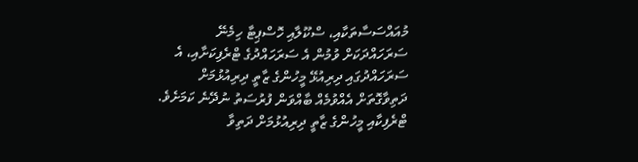މުއައްސަސާތަކާއި، ސްކޫލާއި ހޮސްޕިޓާ ހިމެނޭ ސަރަހައްދަކަށް ވުމުން އެ ސަރަހައްދުގެ ޓްރެފިކަށާއި، އެ ސަރަހައްދުގައި ދިރިއުޅޭ މީހުންގެ ޒާތީ ދިރިއުޅުމަށް ދަތިވާގޮތަށް އެއްވުމެއް ބާއްވަން ފުރުސަތު ނުދޭނެ ކަމަށެވެ.
ޓްރެފިކާއި މީހުންގެ ޒާތީ ދިރިއުޅުމަށް ދަތިވާ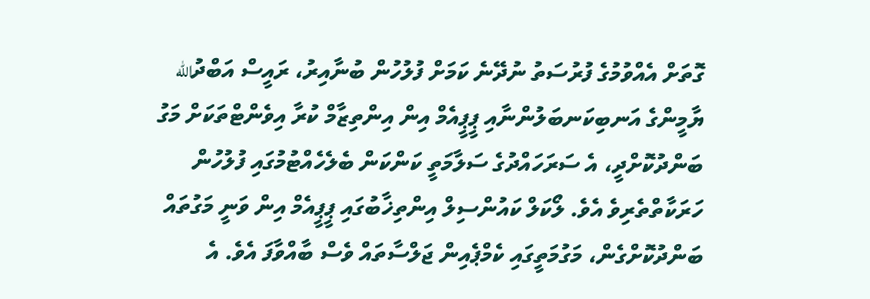ގޮތަށް އެއްވުމުގެ ފުރުސަތު ނުދޭނެ ކަމަށް ފުލުހުން ބުނާއިރު، ރައީސް އަބްދުالله ޔާމީންގެ އަނބިކަނބަލުންނާއި ޕީޕީއެމް އިން އިންތިޒާމް ކުރާ އިވެންޓްތަކަށް މަގު ބަންދުކޮށްދީ، އެ ސަރަހައްދުގެ ސަލާމަތީ ކަންކަން ބެލެހެއްޓުމުގައި ފުލުހުން ހަރަކާތްތެރިވެ އެވެ. ލޯކަލް ކައުންސިލް އިންތިޚާބުގައި ޕީޕީއެމް އިން ވަނީ މަގުތައް ބަންދުކޮށްގެން، މަގުމަތީގައި ކެމްޕެއިން ޖަލްސާތައް ވެސް ބާއްވާފަ އެވެ. އެ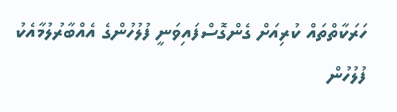ހަރަކާތްތައް ކުރިއަށް ގެންގޮސްފައިވަނީ ފުލުހުންގެ އެއްބާރުލުމާއެކު ފުލުހުން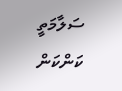ސަލާމަތީ ކަންކަން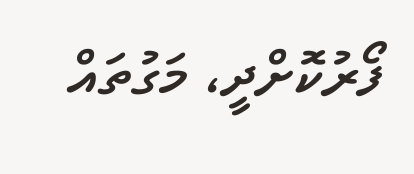ފޯރުކޮށްދީ، މަގުތައް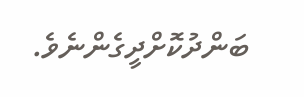ބަންދުކޮށްދީގެންނެވެ.